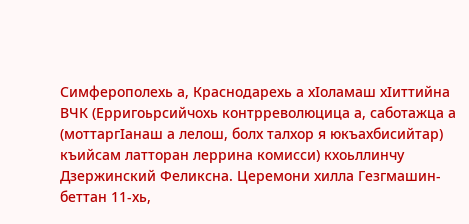Симферополехь а, Краснодарехь а хIоламаш хIиттийна ВЧК (Ерригоьрсийчохь контрреволюцица а, саботажца а (моттаргӀанаш а лелош, болх талхор я юкъахбисийтар) къийсам латторан леррина комисси) кхоьллинчу Дзержинский Феликсна. Церемони хилла Гезгмашин-беттан 11-хь,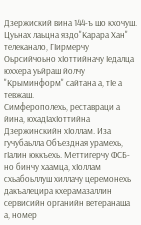Дзержиский вина 144-ъ шо кхочуш. Цуьнах лаьцна яздо"Карара Хан" телеканало, ГIирмерчу Оьрсийчоьно хIоттийначу Iедалца юххера уьйраш йолчу "Крыминформ" сайтана а, тIе а тевжаш.
Симферополехь, реставраци а йина, юхадIахIоттийна Дзержинскийн хIоллам. Иза гучубаьлла Объездная урамехь, гIалин юккъехь. Меттигерчу ФСБ-но бинчу хаамца, хIоллам схьабоьллуш хиллачу церемонехь дакъалецира кхерамазаллин сервисийн органийн ветеранаша а, номер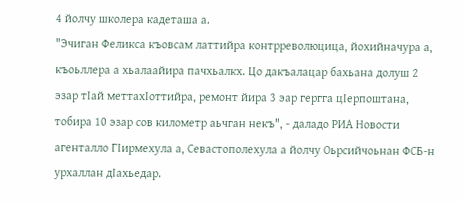4 йолчу школера кадеташа а.
"Эчиган Феликса къовсам латтийра контрреволюцица, йохийначура а, къоьллера а хьалаайира пачхьалкх. Цо дакъалацар бахьана долуш 2 эзар тIай меттахIоттийра, ремонт йира 3 эар гергга цIерпоштана, тобира 10 эзар сов километр аьчган некъ", - даладо РИА Новости агенталло ГIирмехула а, Севастополехула а йолчу Оьрсийчоьнан ФСБ-н урхаллан дIахьедар.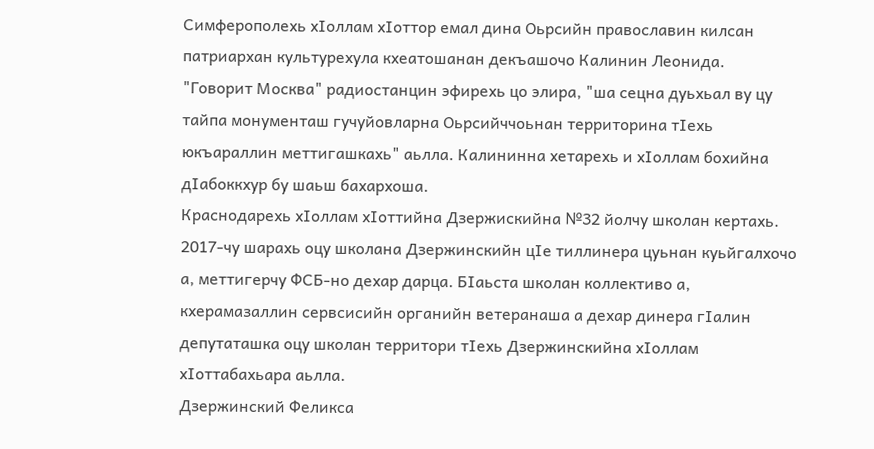Симферополехь хIоллам хIоттор емал дина Оьрсийн православин килсан патриархан культурехула кхеатошанан декъашочо Калинин Леонида.
"Говорит Москва" радиостанцин эфирехь цо элира, "ша сецна дуьхьал ву цу тайпа монументаш гучуйовларна Оьрсийччоьнан территорина тIехь юкъараллин меттигашкахь" аьлла. Калининна хетарехь и хIоллам бохийна дIабоккхур бу шаьш бахархоша.
Краснодарехь хIоллам хIоттийна Дзержискийна №32 йолчу школан кертахь. 2017-чу шарахь оцу школана Дзержинскийн цIе тиллинера цуьнан куьйгалхочо а, меттигерчу ФСБ-но дехар дарца. БIаьста школан коллективо а, кхерамазаллин сервсисийн органийн ветеранаша а дехар динера гIалин депутаташка оцу школан территори тIехь Дзержинскийна хIоллам хIоттабахьара аьлла.
Дзержинский Феликса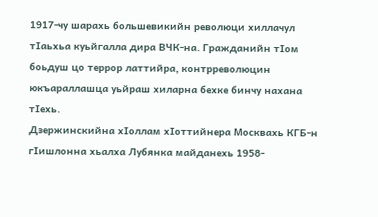1917-чу шарахь большевикийн революци хиллачул тIаьхьа куьйгалла дира ВЧК-на. Гражданийн тIом боьдуш цо террор латтийра, контрреволюцин юкъараллашца уьйраш хиларна бехке бинчу нахана тIехь.
Дзержинскийна хIоллам хIоттийнера Москвахь КГБ-н гIишлонна хьалха Лубянка майданехь 1958-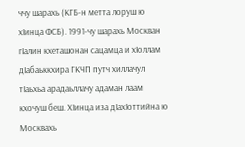ччу шарахь (КГБ-н метта лоруш ю хIинца ФСБ). 1991-чу шарахь Москван гIалин кхеташонан сацамца и хIоллам дIабаьккхира ГКЧП путч хиллачул тIаьхьа арадаьллачу адаман лаам кхочуш беш. ХIинца иза дIахIоттийна ю Москвахь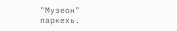"Музеон" паркехь.